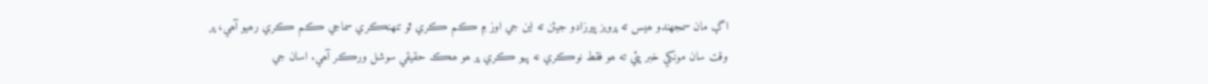اڳ مان سمجھندو ھيس ته پرويز پيرزادو جيئن ته اين جي اوز ۾ ڪم ڪري ٿو تنھنڪري سماجي ڪم ڪري رھيو آھي، پر وقت سان مونکي خبر پئي ته ھو فقط نوڪري نه پيو ڪري پر ھو ھڪ حقيقي سوشل ورڪر آھي. اسان جي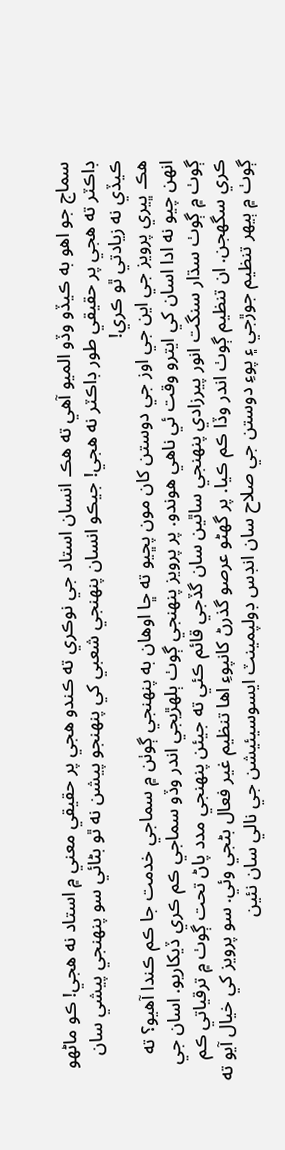سماج جو اھو به ڪيڏو وڏو الميو آھي ته ھڪ انسان استاد جي نوڪري ته ڪندو ھجي پر حقيقي معني ۾ استاد نه ھجي! ڪو ماڻھو ڊاڪٽر ته ھجي پر حقيقي طور ڊاڪٽر نه ھجي! جيڪو انسان پنھنجي شعبي کي پنھنجو پيشن نه ٿو بڻائي سو پنھنجي پيشي سان ڪيڏي نه زيادتي ٿو ڪري!
ھڪ ڀيري پرويز جي اين جي اوز جي دوستن کان مون پڇيو ته ڇا اوھان به پنھنجي ڳوٺن ۾ سماجي خدمت جا ڪم ڪندا آھيو؟ ته انھن چيو نه ادا اسان کي ايترو وقت ئي ناھي ھوندو. پر پرويز پنھنجي ڳوٺ ٻلھڙيجي اندر وڏو سماجي ڪم ڪري ڏيکاريو. اسان جي ڳوٺ ۾ ڳوٺ سڌار سنگت انور پيرزادي پنھنجي ساٿين سان گڏجي قائم ڪئي ته جيئن پنھنجي مدد پاڻ تحت ڳوٺ ۾ ترقياتي ڪم ڪري سگھجن. ان تنظيم ڳوٺ اندر وڏا ڪم ڪيا. پر گھڻو عرصو گذرڻ کانپوءِ اھا تنظيم غير فعال بڻجي وئي. سو پرويز کي خيال آيو ته ڳوٺ ۾ ٻيھر تنظيم جوڙجي ۽ پوءِ دوستن جي صلاح سان انڊس ڊولپمينٽ ايسوسيئيشن جي نالي سان نئين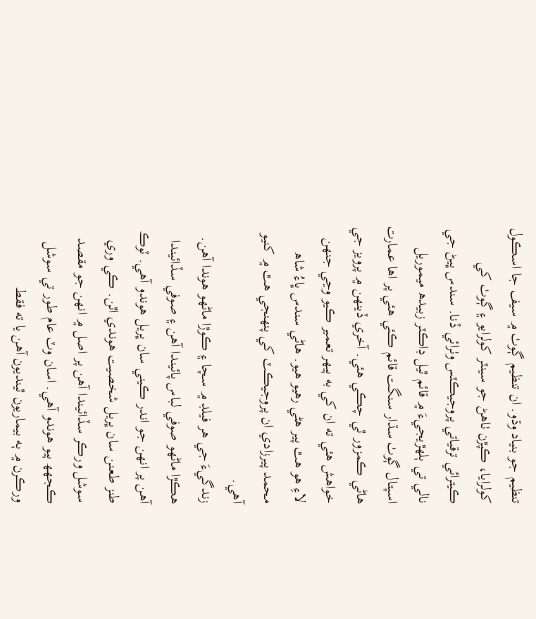تنظيم جو بنياد وڌو. ان تنظيم ڳوٺ ۾ سيف جا اسڪول کولرايا، ڪپڙن ٺاھڻ جو سينٽر کولرايو ۽ ڳوٺ کي ڪيترائي ترقياتي پروجيڪٽس وٺرائي ڏنا. سندس ڀيڻ جي نالي تي ٻلھڙيجيءَ ۾ قائم ٿيل ڊاڪٽر زبيدھ ميموريل اسپتال ڳوٺ سڌار سنگت قائم ڪئي ھئي پر اھا عمارت ھاڻي ڪمزور ٿي چڪي ھئي. آخري ڏينھن ۾ پرويز جي خواهش ھئي ته ان کي به ٻيھر تعمير ڪيو وڃي جنھن لاءِ ھو ھٿ پير ھڻي رھيو ھيو. ھاڻي سندس ڀاءُ شاھ محمد پيرزادي ان پروجيڪٽ کي پنھنجي ھٿ ۾ کنيو آهي.
زندگيءَ جي ھر فيلڊ ۾ سچا ۽ ڪوڙا ماڻھو ھوندا آھن. ھڪڙا ماڻھو صوفي لباس پائيندا آهن ۽ صوفي سڏائيندا آهن پر انھن جو اندر ڪيني سان ڀريل ھوندو آھي. ٽوڪ طنز طعنن سان ڀريل شخصيت ھوندي اٿن. ڪي وري سوشل ورڪر سڏائيندا آهن پر اصل ۾ انھن جو مقصد ڪجهھ ٻيو ھوندو آھي. اسان وٽ عام طور تي سوشل ورڪرن ۾ ٻه بيماريون ٿينديون آھن يا ته فقط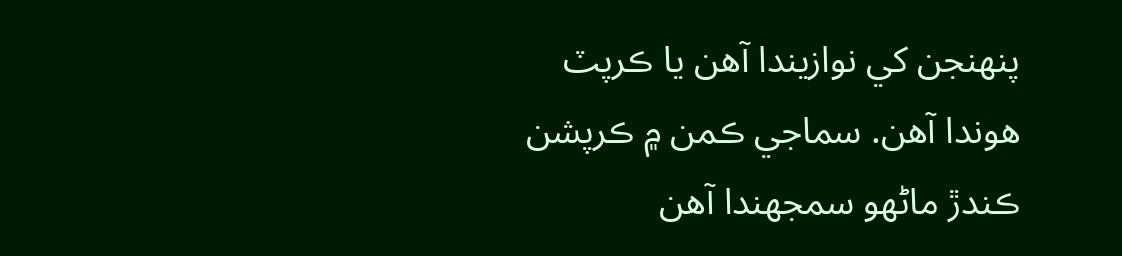پنھنجن کي نوازيندا آھن يا ڪرپٽ ھوندا آھن. سماجي ڪمن ۾ ڪرپشن ڪندڙ ماڻھو سمجھندا آھن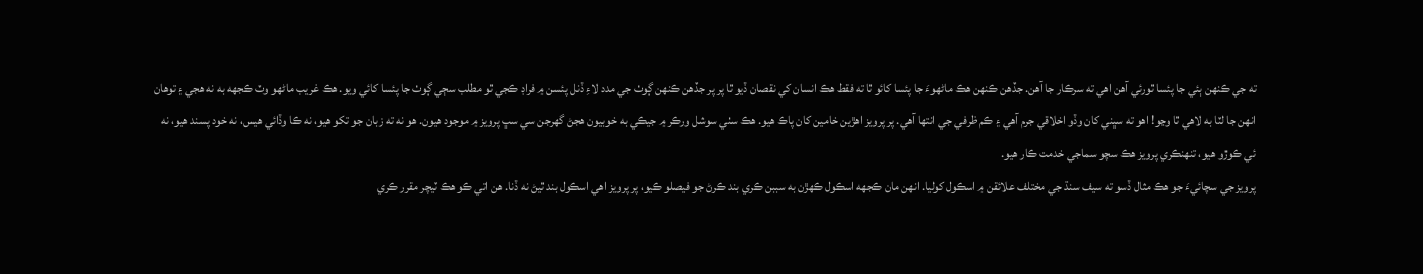ته جي ڪنھن ٻئي جا پئسا ٿورئي آھن اھي ته سرڪار جا آھن. جڏھن ڪنھن ھڪ ماڻھوءَ جا پئسا کائو ٿا ته فقط ھڪ انسان کي نقصان ڏيو ٿا پر پر جڏھن ڪنھن ڳوٺ جي مدد لاءِ ڏنل پئسن ۾ فراڊ ڪجي ٿو مطلب سڄي ڳوٺ جا پئسا کائي ويو. ھڪ غريب ماڻھو وٽ ڪجھه به نه ھجي ۽ توھان انھن جا لٽا به لاھي ٿا وڃو! اھو ته سڀني کان وڏو اخلاقي جرم آھي ۽ ڪم ظرفي جي انتھا آھي. پر پرويز اھڙين خامين کان پاڪ ھيو. ھڪ سٺي سوشل ورڪر ۾ جيڪي به خوبيون ھجڻ گھرجن سي سڀ پرويز ۾ موجود ھيون. ھو نه ته زبان جو تکو ھيو، نه ڪا وڏائي ھيس، نه خود پسند ھيو، نه ئي ڪوڙو ھيو، تنھنڪري پرويز ھڪ سچو سماجي خدمت ڪار ھيو.
پرويز جي سچائيءَ جو ھڪ مثال ڏسو ته سيف سنڌ جي مختلف علائقن ۾ اسڪول کوليا. انھن مان ڪجھه اسڪول ڪھڙن به سببن ڪري بند ڪرڻ جو فيصلو ڪيو، پر پرويز اھي اسڪول بند ٿيڻ نه ڏنا. ھن اتي ڪو ھڪ ٽيچر مقرر ڪري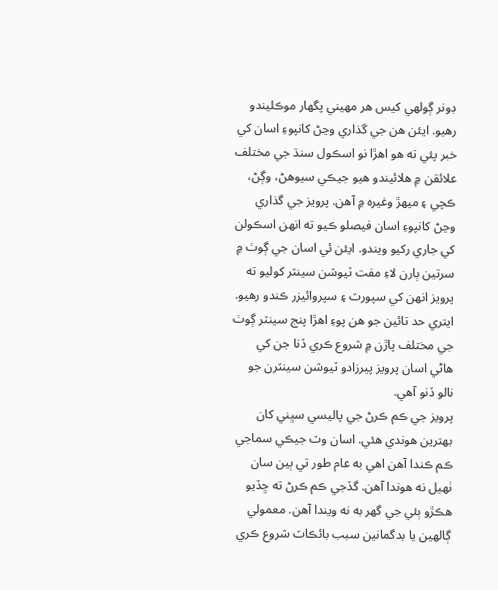ڊونر ڳولھي کيس ھر مھيني پگھار موڪليندو رھيو. ايئن ھن جي گذاري وڃڻ کانپوءِ اسان کي خبر پئي ته ھو اھڙا نو اسڪول سنڌ جي مختلف علائقن ۾ ھلائيندو ھيو جيڪي سيوھڻ، وڳڻ، ڪچي ۽ ميھڙ وغيره ۾ آھن. پرويز جي گذاري وڃڻ کانپوءِ اسان فيصلو ڪيو ته انھن اسڪولن کي جاري رکيو ويندو. ايئن ئي اسان جي ڳوٺ ۾ سرتين ٻارن لاءِ مفت ٽيوشن سينٽر کوليو ته پرويز انھن کي سپورٽ ۽ سپروائيزر ڪندو رھيو. ايتري حد تائين جو ھن پوءِ اھڙا پنج سينٽر ڳوٺ جي مختلف پاڙن ۾ شروع ڪري ڏنا جن کي ھاڻي اسان پرويز پيرزادو ٽيوشن سينٽرن جو نالو ڏنو آھي.
پرويز جي ڪم ڪرڻ جي پاليسي سڀني کان بھترين ھوندي ھئي. اسان وٽ جيڪي سماجي ڪم ڪندا آھن اھي به عام طور تي ٻين سان ٺھيل نه ھوندا آھن. گڏجي ڪم ڪرڻ ته ڇڏيو ھڪڙو ٻئي جي گھر به نه ويندا آھن. معمولي ڳالھين يا بدگمانين سبب بائڪاٽ شروع ڪري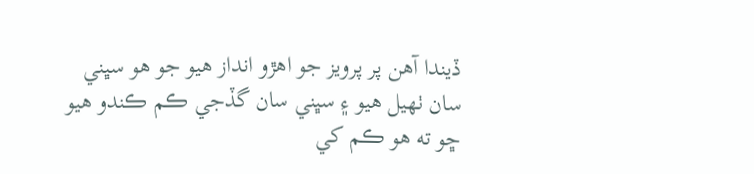ڏيندا آھن پر پرويز جو اھڙو انداز ھيو جو ھو سڀني سان ٺھيل ھيو ۽ سڀني سان گڏجي ڪم ڪندو ھيو ڇو ته ھو ڪم کي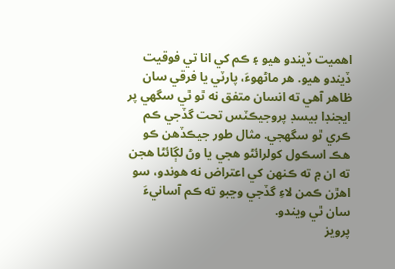اھميت ڏيندو ھيو ۽ ڪم کي انا تي فوقيت ڏيندو ھيو. ھر ماڻھوءَ، پارٽي يا فرقي سان ظاھر آھي ته انسان متفق نه ٿو ٿي سگھي پر ايجنڊا بيسڊ پروجيڪٽس تحت گڏجي ڪم ڪري ٿو سگھجي. مثال طور جيڪڏھن ڪو ھڪ اسڪول کولرائڻو ھجي يا وڻ لڳائڻا ھجن ته ان ۾ ته ڪنھن کي اعتراض نه ھوندو، سو اھڙن ڪمن لاءِ گڏجي وڃبو ته ڪم آسانيءَ سان ٿي ويندو.
پرويز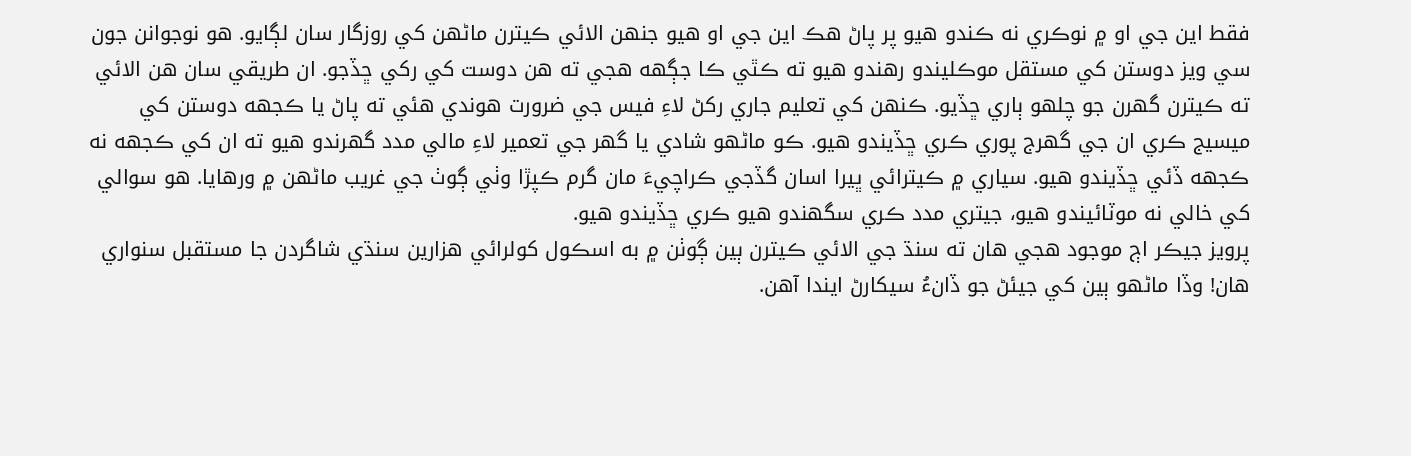فقط اين جي او ۾ نوڪري نه ڪندو ھيو پر پاڻ ھڪ اين جي او ھيو جنھن الائي ڪيترن ماڻھن کي روزگار سان لڳايو. ھو نوجوانن جون سي ويز دوستن کي مستقل موڪليندو رھندو ھيو ته ڪٿي ڪا جڳھه ھجي ته ھن دوست کي رکي ڇڏجو. ان طريقي سان ھن الائي ته ڪيترن گھرن جو چلھو ٻاري ڇڏيو. ڪنھن کي تعليم جاري رکڻ لاءِ فيس جي ضرورت ھوندي ھئي ته پاڻ يا ڪجھه دوستن کي ميسيج ڪري ان جي گھرج پوري ڪري ڇڏيندو ھيو. ڪو ماڻھو شادي يا گھر جي تعمير لاءِ مالي مدد گھرندو ھيو ته ان کي ڪجھه نه ڪجھه ڏئي ڇڏيندو ھيو. سياري ۾ ڪيترائي ڀيرا اسان گڏجي ڪراچيءَ مان گرم ڪپڙا وٺي ڳوٺ جي غريب ماڻھن ۾ ورھايا. ھو سوالي کي خالي نه موٽائيندو ھيو، جيتري مدد ڪري سگھندو ھيو ڪري ڇڏيندو ھيو.
پرويز جيڪر اڄ موجود ھجي ھان ته سنڌ جي الائي ڪيترن ٻين ڳوٺن ۾ به اسڪول کولرائي ھزارين سنڌي شاگردن جا مستقبل سنواري ھان! وڏا ماڻھو ٻين کي جيئڻ جو ڏانءُ سيکارڻ ايندا آھن.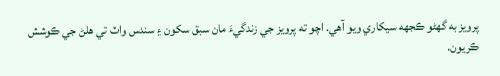پرويز به گھڻو ڪجھه سيکاري ويو آھي. اچو ته پرويز جي زندگيءَ مان سبق سکون ۽ سندس واٽ تي ھلڻ جي ڪوشش ڪريون.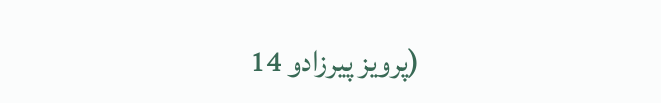(پرويز پيرزادو 14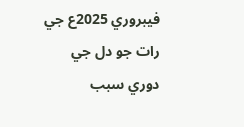فيبروري 2025ع جي رات جو دل جي دوري سبب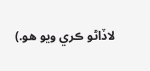لاڏاڻو ڪري ويو هو.)